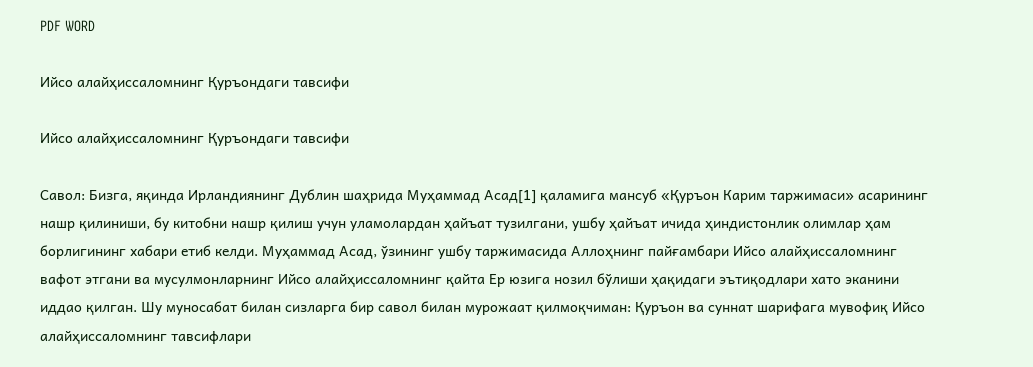PDF WORD

Ийсо алайҳиссаломнинг Қуръондаги тавсифи

Ийсо алайҳиссаломнинг Қуръондаги тавсифи

Савол: Бизга, яқинда Ирландиянинг Дублин шаҳрида Муҳаммад Асад[1] қаламига мансуб «Қуръон Карим таржимаси» асарининг нашр қилиниши, бу китобни нашр қилиш учун уламолардан ҳайъат тузилгани, ушбу ҳайъат ичида ҳиндистонлик олимлар ҳам борлигининг хабари етиб келди. Муҳаммад Асад, ўзининг ушбу таржимасида Аллоҳнинг пайғамбари Ийсо алайҳиссаломнинг вафот этгани ва мусулмонларнинг Ийсо алайҳиссаломнинг қайта Ер юзига нозил бўлиши ҳақидаги эътиқодлари хато эканини иддао қилган. Шу муносабат билан сизларга бир савол билан мурожаат қилмоқчиман: Қуръон ва суннат шарифага мувофиқ Ийсо алайҳиссаломнинг тавсифлари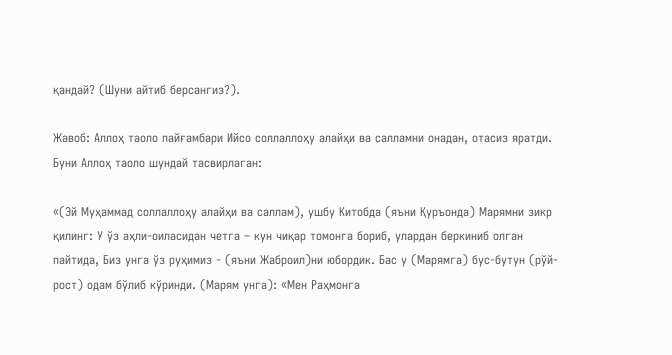қандай? (Шуни айтиб берсангиз?).

Жавоб: Аллоҳ таоло пайғамбари Ийсо соллаллоҳу алайҳи ва салламни онадан, отасиз яратди. Буни Аллоҳ таоло шундай тасвирлаган:

«(Эй Муҳаммад соллаллоҳу алайҳи ва саллам), ушбу Китобда (яъни Қуръонда) Марямни зикр қилинг: У ўз аҳли-оиласидан четга – кун чиқар томонга бориб, улардан беркиниб олган пайтида, Биз унга ўз руҳимиз - (яъни Жаброил)ни юбордик. Бас у (Марямга) бус-бутун (рўй-рост) одам бўлиб кўринди. (Марям унга): «Мен Раҳмонга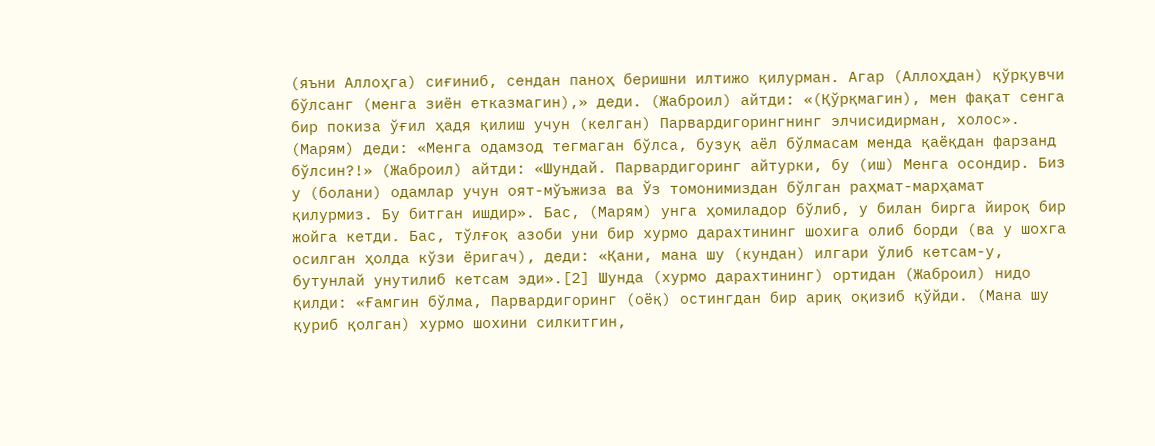(яъни Аллоҳга) сиғиниб, сендан паноҳ беришни илтижо қилурман. Агар (Аллоҳдан) қўрқувчи бўлсанг (менга зиён етказмагин),» деди. (Жаброил) айтди: «(Қўрқмагин), мен фақат сенга бир покиза ўғил ҳадя қилиш учун (келган) Парвардигорингнинг элчисидирман, холос». (Марям) деди: «Менга одамзод тегмаган бўлса, бузуқ аёл бўлмасам менда қаёқдан фарзанд бўлсин?!» (Жаброил) айтди: «Шундай. Парвардигоринг айтурки, бу (иш) Менга осондир. Биз у (болани) одамлар учун оят-мўъжиза ва Ўз томонимиздан бўлган раҳмат-марҳамат қилурмиз. Бу битган ишдир». Бас, (Марям) унга ҳомиладор бўлиб, у билан бирга йироқ бир жойга кетди. Бас, тўлғоқ азоби уни бир хурмо дарахтининг шохига олиб борди (ва у шохга осилган ҳолда кўзи ёригач), деди: «Қани, мана шу (кундан) илгари ўлиб кетсам-у, бутунлай унутилиб кетсам эди».[2] Шунда (хурмо дарахтининг) ортидан (Жаброил) нидо қилди: «Ғамгин бўлма, Парвардигоринг (оёқ) остингдан бир ариқ оқизиб қўйди. (Мана шу қуриб қолган) хурмо шохини силкитгин,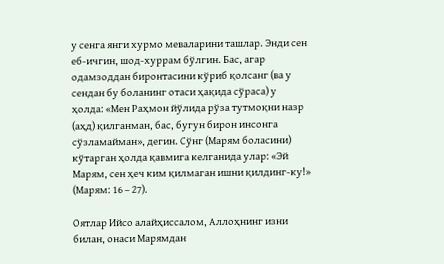у сенга янги хурмо меваларини ташлар. Энди сен еб-ичгин, шод-хуррам бўлгин. Бас, агар одамзоддан биронтасини кўриб қолсанг (ва у сендан бу боланинг отаси ҳақида сўраса) у ҳолда: «Мен Раҳмон йўлида рўза тутмоқни назр (аҳд) қилганман, бас, бугун бирон инсонга сўзламайман», дегин. Сўнг (Марям боласини) кўтарган ҳолда қавмига келганида улар: «Эй Марям, сен ҳеч ким қилмаган ишни қилдинг-ку!» (Марям: 16 – 27).

Оятлар Ийсо алайҳиссалом, Аллоҳнинг изни билан, онаси Марямдан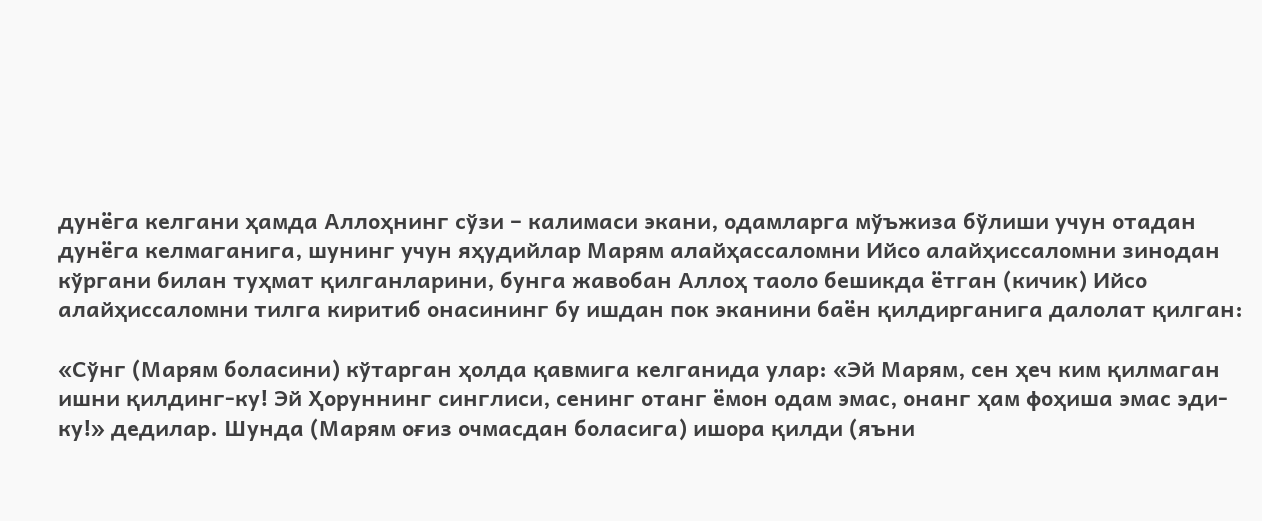дунёга келгани ҳамда Аллоҳнинг сўзи – калимаси экани, одамларга мўъжиза бўлиши учун отадан дунёга келмаганига, шунинг учун яҳудийлар Марям алайҳассаломни Ийсо алайҳиссаломни зинодан кўргани билан туҳмат қилганларини, бунга жавобан Аллоҳ таоло бешикда ётган (кичик) Ийсо алайҳиссаломни тилга киритиб онасининг бу ишдан пок эканини баён қилдирганига далолат қилган:

«Сўнг (Марям боласини) кўтарган ҳолда қавмига келганида улар: «Эй Марям, сен ҳеч ким қилмаган ишни қилдинг-ку! Эй Ҳоруннинг синглиси, сенинг отанг ёмон одам эмас, онанг ҳам фоҳиша эмас эди-ку!» дедилар. Шунда (Марям оғиз очмасдан боласига) ишора қилди (яъни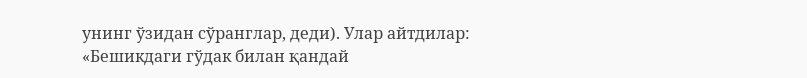унинг ўзидан сўранглар, деди). Улар айтдилар: «Бешикдаги гўдак билан қандай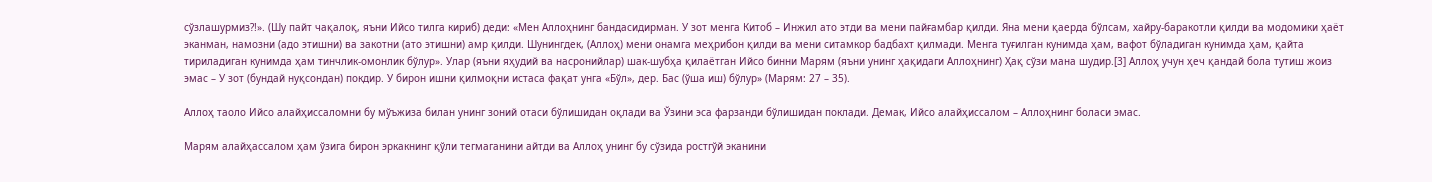сўзлашурмиз?!». (Шу пайт чақалоқ, яъни Ийсо тилга кириб) деди: «Мен Аллоҳнинг бандасидирман. У зот менга Китоб – Инжил ато этди ва мени пайғамбар қилди. Яна мени қаерда бўлсам, хайру-баракотли қилди ва модомики ҳаёт эканман, намозни (адо этишни) ва закотни (ато этишни) амр қилди. Шунингдек, (Аллоҳ) мени онамга меҳрибон қилди ва мени ситамкор бадбахт қилмади. Менга туғилган кунимда ҳам, вафот бўладиган кунимда ҳам, қайта тириладиган кунимда ҳам тинчлик-омонлик бўлур». Улар (яъни яҳудий ва насронийлар) шак-шубҳа қилаётган Ийсо бинни Марям (яъни унинг ҳақидаги Аллоҳнинг) Ҳақ сўзи мана шудир.[3] Аллоҳ учун ҳеч қандай бола тутиш жоиз эмас – У зот (бундай нуқсондан) покдир. У бирон ишни қилмоқни истаса фақат унга «Бўл», дер. Бас (ўша иш) бўлур» (Марям: 27 – 35).

Аллоҳ таоло Ийсо алайҳиссаломни бу мўъжиза билан унинг зоний отаси бўлишидан оқлади ва Ўзини эса фарзанди бўлишидан поклади. Демак, Ийсо алайҳиссалом – Аллоҳнинг боласи эмас.

Марям алайҳассалом ҳам ўзига бирон эркакнинг қўли тегмаганини айтди ва Аллоҳ унинг бу сўзида ростгўй эканини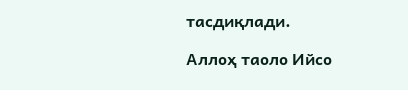тасдиқлади.

Аллоҳ таоло Ийсо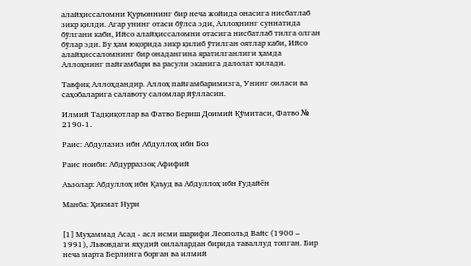алайҳиссаломни Қуръоннинг бир неча жойида онасига нисбатлаб зикр қилди. Агар унинг отаси бўлса эди, Аллоҳнинг суннатида бўлгани каби, Ийсо алайҳиссаломни отасига нисбатлаб тилга олган бўлар эди. Бу ҳам юқорида зикр қилиб ўтилган оятлар каби, Ийсо алайҳиссаломнинг бир онадангина яратилганлиги ҳамда Аллоҳнинг пайғамбари ва расули эканига далолат қилади.

Тавфиқ Аллоҳдандир. Аллоҳ пайғамбаримизга, Унинг оиласи ва саҳобаларига салавоту саломлар йўлласин.

Илмий Тадқиқотлар ва Фатво Бериш Доимий Қўмитаси, Фатво № 2190-1.

Раис: Абдулазиз ибн Абдуллоҳ ибн Боз

Раис ноиби: Абдурраззоқ Афифий

Аъзолар: Абдуллоҳ ибн Қаъуд ва Абдуллоҳ ибн Ғудайён

Манба: Ҳикмат Нури


[1] Муҳаммад Асад - асл исми шарифи Леопольд Вайс (1900 – 1991), Львовдаги яҳудий оилалардан бирида таваллуд топган. Бир неча марта Берлинга борган ва илмий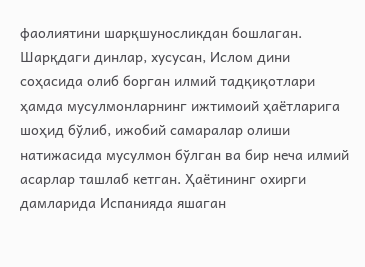фаолиятини шарқшуносликдан бошлаган. Шарқдаги динлар, хусусан, Ислом дини соҳасида олиб борган илмий тадқиқотлари ҳамда мусулмонларнинг ижтимоий ҳаётларига шоҳид бўлиб, ижобий самаралар олиши натижасида мусулмон бўлган ва бир неча илмий асарлар ташлаб кетган. Ҳаётининг охирги дамларида Испанияда яшаган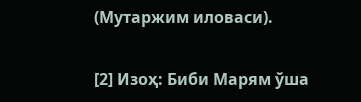(Мутаржим иловаси).

[2] Изоҳ: Биби Марям ўша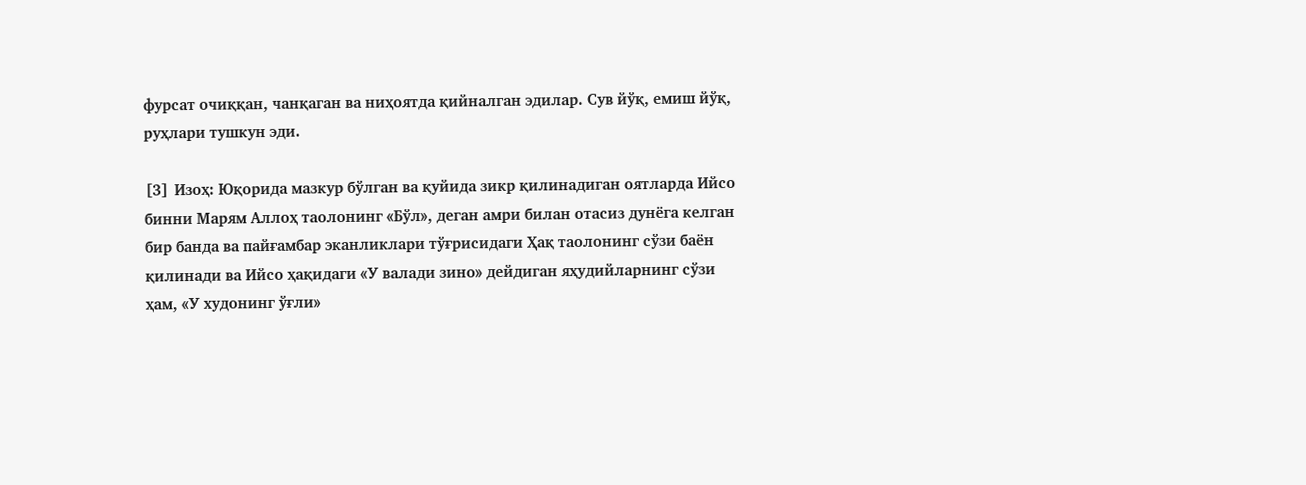фурсат очиққан, чанқаган ва ниҳоятда қийналган эдилар. Сув йўқ, емиш йўқ, руҳлари тушкун эди.

[3] Изоҳ: Юқорида мазкур бўлган ва қуйида зикр қилинадиган оятларда Ийсо бинни Марям Аллоҳ таолонинг «Бўл», деган амри билан отасиз дунёга келган бир банда ва пайғамбар эканликлари тўғрисидаги Ҳақ таолонинг сўзи баён қилинади ва Ийсо ҳақидаги «У валади зино» дейдиган яҳудийларнинг сўзи ҳам, «У худонинг ўғли»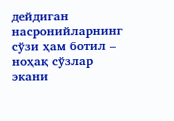дейдиган насронийларнинг сўзи ҳам ботил – ноҳақ сўзлар экани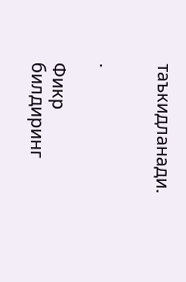таъкидланади.


·

Фикр билдиринг